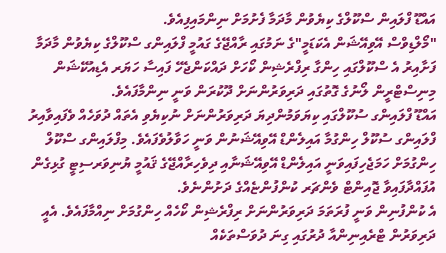އައްޑޫ ފްލައިން ސްކޫލްގެ ކިޔެވުން މާދަމާ ފެށުމަށް ނިންމައިފިއެވެ.
"މޯލްޑިވްސް އޭވިއޭޝަން އެކަޑަމީ"ގެ ނަމުގައި ރާއްޖޭގެ ގައުމީ ފްލައިންގ ސްކޫލްގެ ކިޔެވުން މާދަމާ ފަށާއިރު އެ ސްކޫލްގައި ހިންގާ ރިފްރެޝިން ކޯހަށް ދައްކަންޖެހޭ ފައިސާ ހަޔަރ އެޑިއުކޭޝަން މިނިސްޓްރީން ލޯނުގެ ގޮތުގައި ދަރިވަރުންނަށް ދޫކުރަން ވަނީ ނިންމާފައެވެ.
އައްޑޫ ފްލައިންގ ސުކޫލްގައި ކިޔަވަމުންދިޔަ ދަރިވަރުންނަށް ނުކިޔެވި އެތައް ދުވަހެއް ވެފައިވާއިރު ފްލައިންގ ސުކޫލް ހިންގުމާ އައިލެންޑް އޭވިއޭޝަނުން ވަނީ ހަވާލުވެފައެވެ. މިފްލައިންގ ސްކޫލް ހިންގުމަށް ހަމަޖެހިފައިވަނީ އައިލެންޑް އޭވިއޭޝަނާއި ދިވެހިރާއްޖޭގެ ޤައުމީ ޔުނިވަރސިޓީ ގުޅިގެން އުފައްދާފައިވާ ޖޮއިންޓް ވެންޗަރ ކުންފުންޏެއްގެ ދަށުންނެވެ.
އެ ކުންފުނިން ވަނީ ފުރަތަމަ ދަރިވަރުންނަށް ރިފްރެޝިން ކޯހެއް ހިންގުމަށް ނިއްމާފައެވެ. އެއީ ދަރިވަރުން ޓްރެއިނިންއާ ދުރުގައި ގިނަ ދުވަސްތަކެއް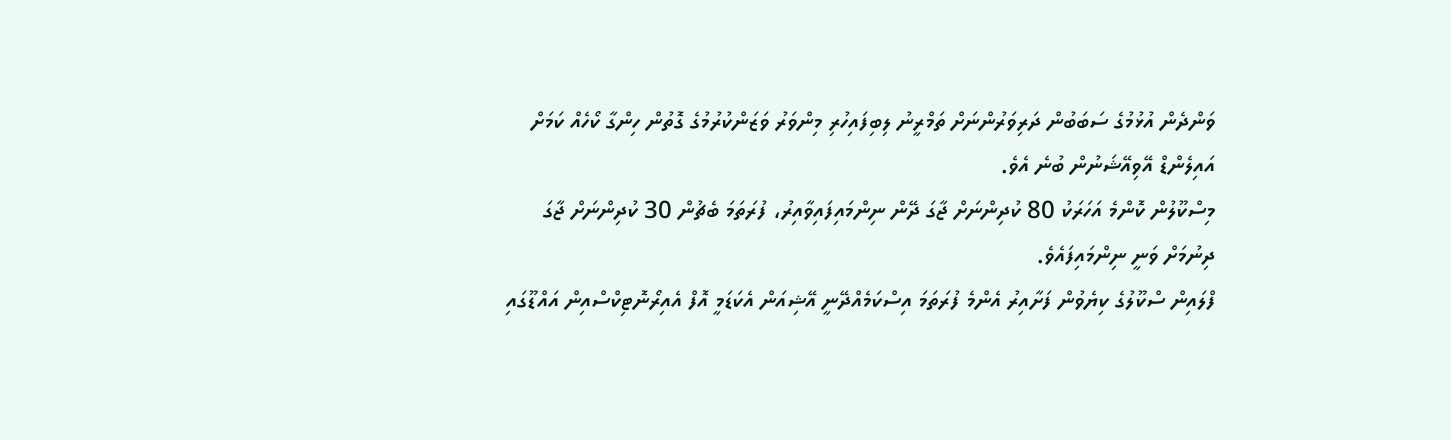ވަންދެން އުޅުމުގެ ސަބަބުން ދަރިވަރުންނަށް ތަމްރީނު ލިބިފައިހުރި މިންވަރު ވަޒަންކުރުމުގެ ގޮތުން ހިންގާ ކޯހެއް ކަމަށް އައިލެންޑް އޭވިއޭޝަނުން ބުނެ އެވެ.
މިސްކޫލުން ކޮންމެ އަހަރަކު 80 ކުދިންނަށް ޖާގަ ދޭން ނިންމައިފައިވާއިރު، ފުރަތަމަ ބެޗުން 30 ކުދިންނަށް ޖާގަ ދިނުމަށް ވަނީ ނިންމައިފައެވެ.
ފްލައިން ސްކޫލުގެ ކިޔެވުން ފަށާއިރު އެންމެ ފުރަތަމަ އިސްކަމެއްދޭނީ އޭޝިއަން އެކަޑަމީ އޮފް އެއިރޯނޮޓިކްސްއިން އައްޑޫގައި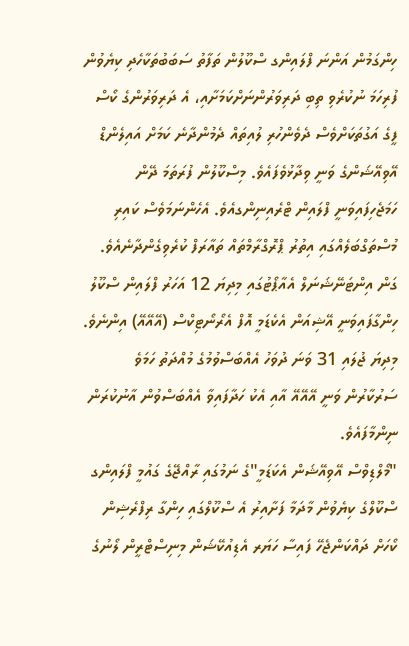ހިންގަމުން އަންނަ ފްލައިންގ ސްކޫލުން ތަފާތު ސަބަބުތަކާހެދި ކިޔެވުން ފުރިހަމަ ނުކުރެވި ތިބި ދަރިވަރުންނަށްކަމަށާއި، އެ ދަރިވަރުންގެ ކޯސް ފީގެ އަގުތަކަށްވެސް ދެވެންހުރި ލުއިތައް ދެމުންދާނެ ކަމަށް އައިލެންޑް އޭވިއޭޝަންގެ ވަނީ ވިދާޅުވެފައެވެ. މިސްކޫލުން ފުރަތަމަ ދޭން ހަމަޖެހިފައިވަނީ ފްލައިން ޓްރެއިނިންގއެވެ. އެހެންނަމަވެސް ކައިރި މުސްތަގްބަލެއްގައި އިތުރު ޕްރޮގްރާމްތައް ތައާރަފް ކުރެވިގެންދާނެއެވެ.
ގަން އިންޓަނޭޝަނަލް އެއާޕޯޓުގައި މިދިޔަ 12 އަހަރު ފްލައިން ސްކޫލު ހިންގާފައިވަނީ އޭޝިއަން އެކެޑަމީ އޮފް އެރޯނޯޓިކްސް (އޭއޭއޭ) އިންނެވެ. މިދިޔަ ޖުލައި 31 ވަނަ ދުވަހު އެއްބަސްވުމުގެ މުއްދަތު ހަމަވެ ސަރުކާރުން ވަނީ އޭއޭއޭ އާއި އެކު ހަދާފައިވާ އެއްބަސްވުން އާނުކުރަން ނިންމާފައެވެ.
"މޯލްޑިވްސް އޭވިއޭޝަން އެކަޑަމީ"ގެ ނަމުގައި ރާއްޖޭގެ ގައުމީ ފްލައިންގ ސްކޫލްގެ ކިޔެވުން މާދަމާ ފަށާއިރު އެ ސްކޫލްގައި ހިންގާ ރިފްރެޝިން ކޯހަށް ދައްކަންޖެހޭ ފައިސާ ހަޔަރ އެޑިއުކޭޝަން މިނިސްޓްރީން ލޯނުގެ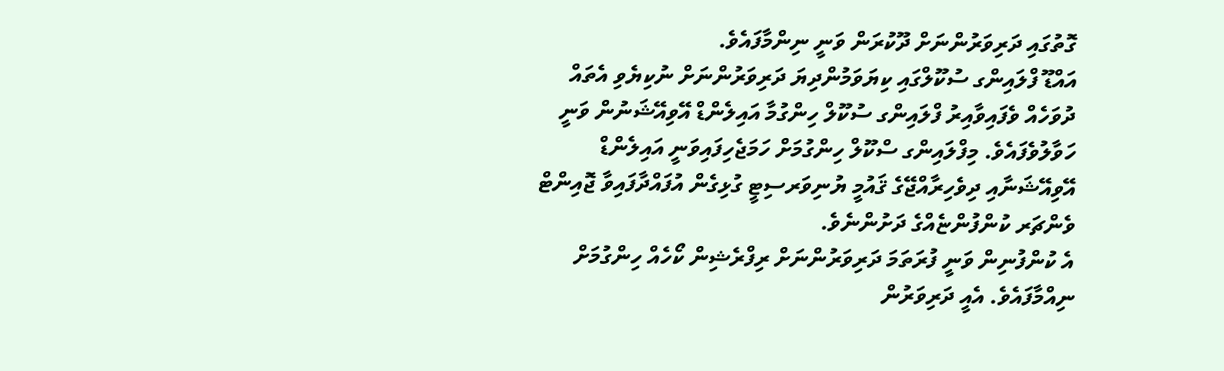ގޮތުގައި ދަރިވަރުންނަށް ދޫކުރަން ވަނީ ނިންމާފައެވެ.
އައްޑޫ ފްލައިންގ ސުކޫލްގައި ކިޔަވަމުންދިޔަ ދަރިވަރުންނަށް ނުކިޔެވި އެތައް ދުވަހެއް ވެފައިވާއިރު ފްލައިންގ ސުކޫލް ހިންގުމާ އައިލެންޑް އޭވިއޭޝަނުން ވަނީ ހަވާލުވެފައެވެ. މިފްލައިންގ ސްކޫލް ހިންގުމަށް ހަމަޖެހިފައިވަނީ އައިލެންޑް އޭވިއޭޝަނާއި ދިވެހިރާއްޖޭގެ ޤައުމީ ޔުނިވަރސިޓީ ގުޅިގެން އުފައްދާފައިވާ ޖޮއިންޓް ވެންޗަރ ކުންފުންޏެއްގެ ދަށުންނެވެ.
އެ ކުންފުނިން ވަނީ ފުރަތަމަ ދަރިވަރުންނަށް ރިފްރެޝިން ކޯހެއް ހިންގުމަށް ނިއްމާފައެވެ. އެއީ ދަރިވަރުން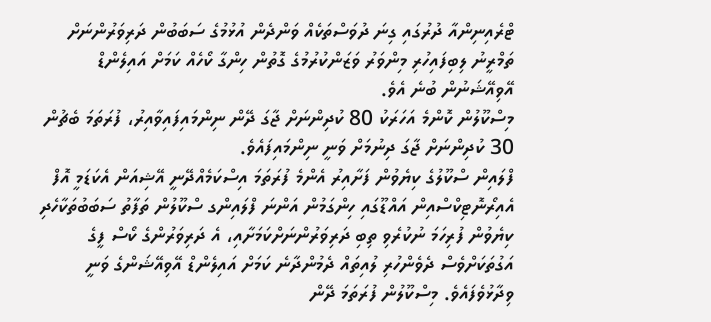ޓްރެއިނިންއާ ދުރުގައި ގިނަ ދުވަސްތަކެއް ވަންދެން އުޅުމުގެ ސަބަބުން ދަރިވަރުންނަށް ތަމްރީނު ލިބިފައިހުރި މިންވަރު ވަޒަންކުރުމުގެ ގޮތުން ހިންގާ ކޯހެއް ކަމަށް އައިލެންޑް އޭވިއޭޝަނުން ބުނެ އެވެ.
މިސްކޫލުން ކޮންމެ އަހަރަކު 80 ކުދިންނަށް ޖާގަ ދޭން ނިންމައިފައިވާއިރު، ފުރަތަމަ ބެޗުން 30 ކުދިންނަށް ޖާގަ ދިނުމަށް ވަނީ ނިންމައިފައެވެ.
ފްލައިން ސްކޫލުގެ ކިޔެވުން ފަށާއިރު އެންމެ ފުރަތަމަ އިސްކަމެއްދޭނީ އޭޝިއަން އެކަޑަމީ އޮފް އެއިރޯނޮޓިކްސްއިން އައްޑޫގައި ހިންގަމުން އަންނަ ފްލައިންގ ސްކޫލުން ތަފާތު ސަބަބުތަކާހެދި ކިޔެވުން ފުރިހަމަ ނުކުރެވި ތިބި ދަރިވަރުންނަށްކަމަށާއި، އެ ދަރިވަރުންގެ ކޯސް ފީގެ އަގުތަކަށްވެސް ދެވެންހުރި ލުއިތައް ދެމުންދާނެ ކަމަށް އައިލެންޑް އޭވިއޭޝަންގެ ވަނީ ވިދާޅުވެފައެވެ. މިސްކޫލުން ފުރަތަމަ ދޭން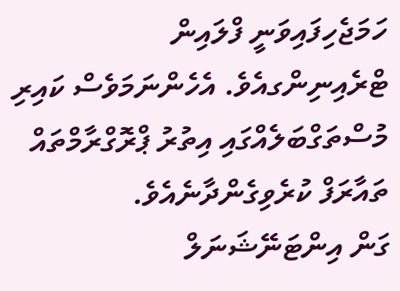ހަމަޖެހިފައިވަނީ ފްލައިން ޓްރެއިނިންގއެވެ. އެހެންނަމަވެސް ކައިރި މުސްތަގްބަލެއްގައި އިތުރު ޕްރޮގްރާމްތައް ތައާރަފް ކުރެވިގެންދާނެއެވެ.
ގަން އިންޓަނޭޝަނަލް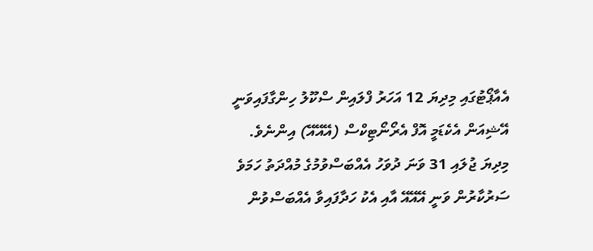އެއާޕޯޓުގައި މިދިޔަ 12 އަހަރު ފްލައިން ސްކޫލު ހިންގާފައިވަނީ އޭޝިއަން އެކެޑަމީ އޮފް އެރޯނޯޓިކްސް (އޭއޭއޭ) އިންނެވެ. މިދިޔަ ޖުލައި 31 ވަނަ ދުވަހު އެއްބަސްވުމުގެ މުއްދަތު ހަމަވެ ސަރުކާރުން ވަނީ އޭއޭއޭ އާއި އެކު ހަދާފައިވާ އެއްބަސްވުން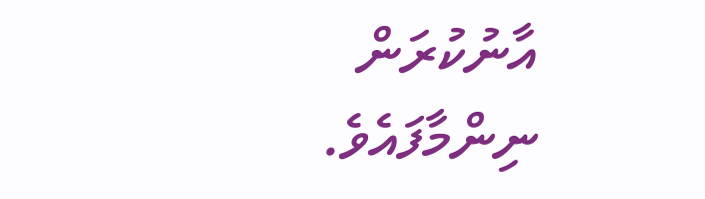އާނުކުރަން ނިންމާފައެވެ.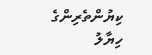ކިޔުންތެރިންގެ ހިޔާލު